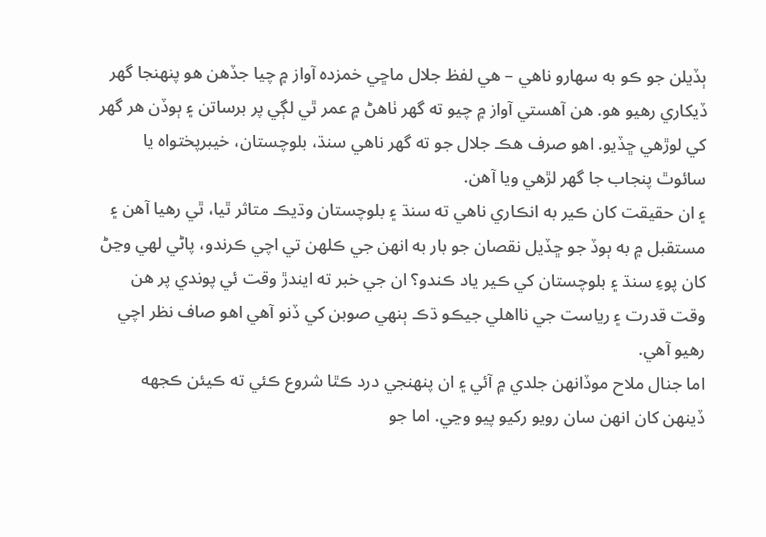ٻڏيلن جو ڪو به سهارو ناهي – هي لفظ جلال ماڇي خمزده آواز ۾ چيا جڏهن هو پنهنجا گهر ڏيکاري رهيو هو. هن آهستي آواز ۾ چيو ته گهر ٺاهڻ ۾ عمر ٿي لڳي پر برساتن ۽ ٻوڏن هر گهر کي لوڙهي ڇڏيو. اهو صرف هڪ جلال جو ته گهر ناهي سنڌ، بلوچستان، خيبرپختواه يا سائوٿ پنجاب جا گهر لڙهي ويا آهن.
۽ ان حقيقت کان ڪير به انڪاري ناهي ته سنڌ ۽ بلوچستان وڌيڪ متاثر ٿيا، ٿي رهيا آهن ۽ مستقبل ۾ به ٻوڏ جو ڇڏيل نقصان جو بار به انهن جي ڪلهن تي اچي ڪرندو، پاڻي لهي وڃڻ کان پوءِ سنڌ ۽ بلوچستان کي ڪير ياد ڪندو؟ ان جي خبر ته ايندڙ وقت ئي پوندي پر هن وقت قدرت ۽ رياست جي نااهلي جيڪو ڌڪ ٻنهي صوبن کي ڏنو آهي اهو صاف نظر اچي رهيو آهي.
اما جنال ملاح موڏانهن جلدي ۾ آئي ۽ ان پنهنجي درد ڪٿا شروع ڪئي ته ڪيئن ڪجهه ڏينهن کان انهن سان رويو رکيو پيو وڃي. اما جو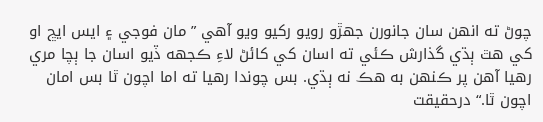چوڻ ته انهن سان جانورن جهڙو رويو رکيو ويو آهي ”مان فوجي ۽ ايس ايڇ او کي هٿ ٻڌي گذارش ڪئي ته اسان کي کائڻ لاءِ ڪجهه ڏيو اسان جا ٻچا مري رهيا آهن پر ڪنهن به هڪ نه ٻڌي. بس چوندا رهيا ته اما اچون ٿا بس امان اچون ٿا.“ درحقيقت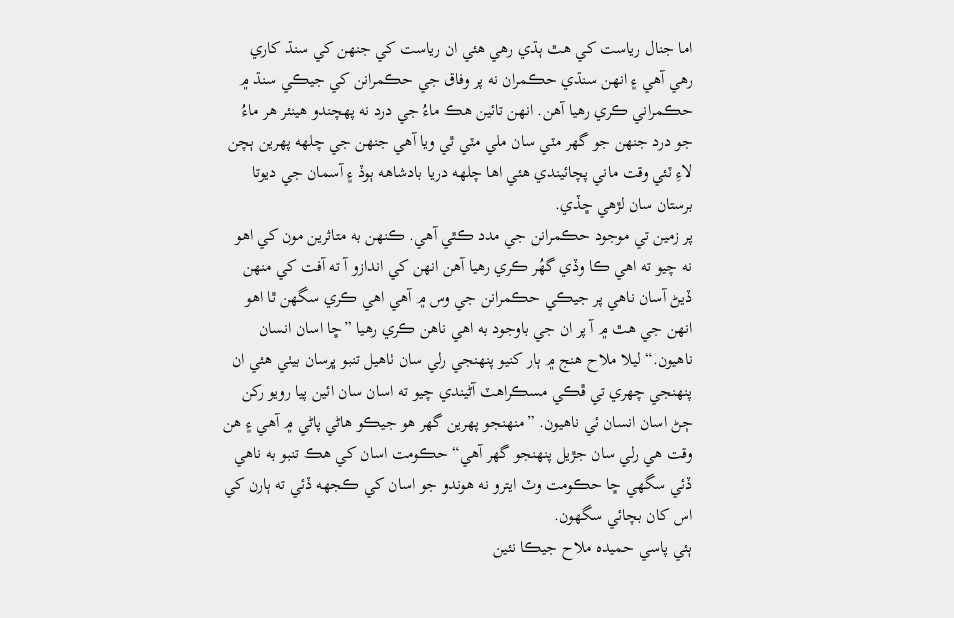اما جنال رياست کي هٿ ٻڌي رهي هئي ان رياست کي جنهن کي سنڌ کاري رهي آهي ۽ انهن سنڌي حڪمران نه پر وفاق جي حڪمرانن کي جيڪي سنڌ ۾ حڪمراني ڪري رهيا آهن. انهن تائين هڪ ماءُ جي درد نه پهچندو هينئر هر ماءُ جو درد جنهن جو گهر مٽي سان ملي مٽي ٿي ويا آهي جنهن جي چلهه پهرين ٻچن لاءِ ٽئي وقت ماني پچائيندي هئي اها چلهه دريا بادشاهه ٻوڏ ۽ آسمان جي ديوتا برستان سان لڙهي ڇڏي.
پر زمين تي موجود حڪمرانن جي مدد ڪٿي آهي. ڪنهن به متاثرين مون کي اهو نه چيو ته اهي ڪا وڏي گهُر ڪري رهيا آهن انهن کي اندازو آ ته آفت کي منهن ڏيڻ آسان ناهي پر جيڪي حڪمرانن جي وس ۾ آهي اهي ڪري سگهن ٿا اهو انهن جي هٿ ۾ آ پر ان جي باوجود به اهي ناهن ڪري رهيا ”ڇا اسان انسان ناهيون.“ ليلا ملاح هنج ۾ ٻار کنيو پنهنجي رلي سان ٺاهيل تنبو ڀرسان بيٺي هئي ان پنهنجي چهري تي ڦڪي مسڪراهٽ آڻيندي چيو ته اسان سان ائين پيا رويو رکن ڄڻ اسان انسان ئي ناهيون. ”منهنجو پهرين گهر هو جيڪو هاڻي پاڻي ۾ آهي ۽ هن وقت هي رلي سان جڙيل پنهنجو گهر آهي“ حڪومت اسان کي هڪ تنبو به ناهي ڏئي سگهي ڇا حڪومت وٽ ايترو نه هوندو جو اسان کي ڪجهه ڏئي ته ٻارن کي اس کان بچائي سگهون.
ٻئي پاسي حميده ملاح جيڪا نئين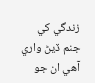زندگي کي جنم ڏيڻ واري آهي ان جو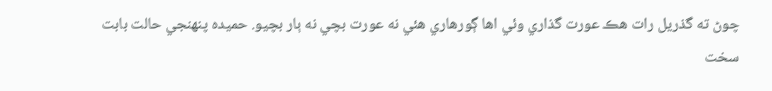چوڻ ته گذريل رات هڪ عورت گذاري وئي اها ڳورهاري هئي نه عورت بچي نه ٻار بچيو. حميده پنهنجي حالت بابت سخت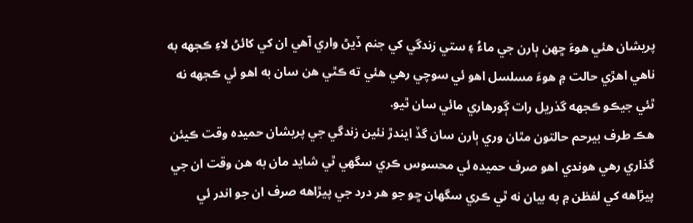پريشان هئي هوءَ ڇهن ٻارن جي ماءُ ۽ ستي زندگي کي جنم ڏيڻ واري آهي ان کي کائڻ لاءِ ڪجهه به ناهي اهڙي حالت ۾ هوءَ مسلسل اهو ئي سوچي رهي هئي ته ڪٿي هن سان به اهو ئي ڪجهه نه ٿئي جيڪو ڪجهه گذريل رات ڳورهاري مائي سان ٿيو.
هڪ طرف بيرحم حالتون مٿان وري ٻارن سان گڏ ايندڙ نئين زندگي جي پريشان حميده وقت ڪيئن گذاري رهي هوندي اهو صرف حميده ئي محسوس ڪري سگهي ٿي شايد مان به هن وقت ان جي پيڙاهه کي لفظن ۾ به بيان نه ٿي ڪري سگهان ڇو جو هر درد جي پيڙاهه صرف ان جو اندر ئي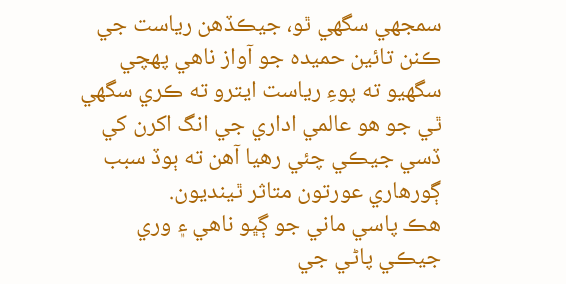سمجهي سگهي ٿو، جيڪڏهن رياست جي ڪنن تائين حميده جو آواز ناهي پهچي سگهيو ته پوءِ رياست ايترو ته ڪري سگهي ٿي جو هو عالمي اداري جي انگ اکرن کي ڏسي جيڪي چئي رهيا آهن ته ٻوڏ سبب ڳورهاري عورتون متاثر ٿينديون.
هڪ پاسي ماني جو ڳڀو ناهي ۽ وري جيڪي پاڻي جي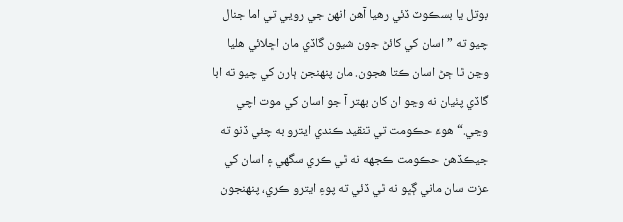بوتل يا بسڪوٽ ڏئي رهيا آهن انهن جي رويي تي اما جنال چيو ته ”اسان کي کائڻ جون شيون گاڏي مان اڇلائي هليا وڃن ٿا ڄڻ اسان ڪتا هجون. مان پنهنجن ٻارن کي چيو ته ابا گاڏي پٺيان نه وڃو ان کان بهتر آ جو اسان کي موت اچي وڃي.“ هوءَ حڪومت تي تنقيد ڪندي ايترو به چئي ڏنو ته جيڪڏهن حڪومت ڪجهه نه ٿي ڪري سگهي ۽ اسان کي عزت سان ماني ڳڀو نه ٿي ڏئي ته پوءِ ايترو ڪري، پنهنجون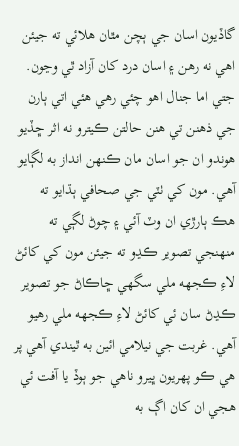گاڏيون اسان جي ٻچن مٿان هلائي ته جيئن اهي نه رهن ۽ اسان درد کان آزاد ٿي وڃون.
جتي اما جنال اهو چئي رهي هئي اتي ٻارن جي ذهنن تي هنن حالتن ڪيترو نه اثر ڇڏيو هوندو ان جو اسان مان ڪنهن انداز به لڳايو آهي. مون کي ٺٽي جي صحافي ٻڌايو ته هڪ ٻارڙي ان وٽ آئي ۽ چوڻ لڳي ته منهنجي تصوير ڪڍو ته جيئن مون کي کائڻ لاءِ ڪجهه ملي سگهي ڇاڪاڻ جو تصوير ڪڍڻ سان ئي کائڻ لاءِ ڪجهه ملي رهيو آهي. غربت جي نيلامي ائين به ٿيندي آهي پر هي ڪو پهريون ڀيرو ناهي جو ٻوڏ يا آفت ئي هجي ان کان اڳ به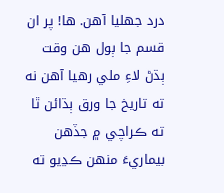درد جهليا آهن. ها! پر ان قسم جا ٻول هن وقت ٻڌڻ لاءِ ملي رهيا آهن نه ته تاريخ جا ورق ٻڌائن ٿا ته ڪراچي ۾ جڏهن بيماريءَ منهن ڪڍيو ته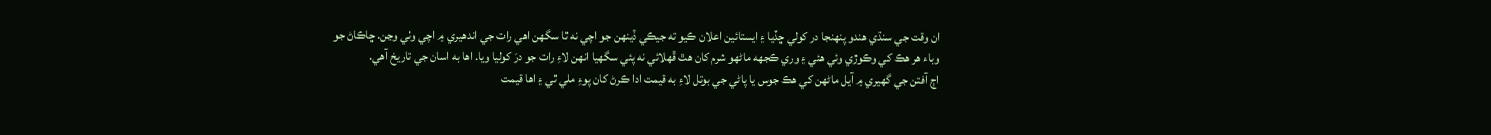ان وقت جي سنڌي هندو پنهنجا در کولي ڇڏيا ۽ ايستائين اعلان ڪيو ته جيڪي ڏينهن جو اچي نه ٿا سگهن اهي رات جي اندهيري ۾ اچي وٺي وڃن. ڇاڪاڻ جو وباء هر هڪ کي وڪوڙي وئي هئي ۽ وري ڪجهه ماڻهو شرم کان هٿ ڦهلائي نه پئي سگهيا انهن لاءِ رات جو درَ کوليا ويا. اها به اسان جي تاريخ آهي.
اڄ آفتن جي گهيري ۾ آيل ماڻهن کي هڪ جوس يا پاڻي جي بوتل لاءِ به قيمت ادا ڪرڻ کان پوءِ ملي ٿي ۽ اها قيمت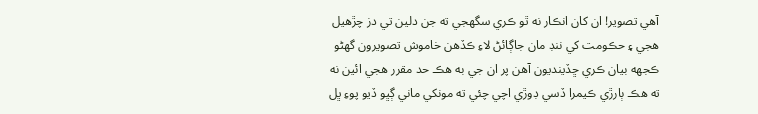آهي تصوير! ان کان انڪار نه ٿو ڪري سگهجي ته جن دلين تي دز چڙهيل هجي ۽ حڪومت کي ننڊ مان جاڳائڻ لاءِ ڪڏهن خاموش تصويرون گهڻو ڪجهه بيان ڪري ڇڏينديون آهن پر ان جي به هڪ حد مقرر هجي ائين نه ته هڪ ٻارڙي ڪيمرا ڏسي ڊوڙي اچي چئي ته مونکي ماني ڳڀو ڏيو پوءِ ڀل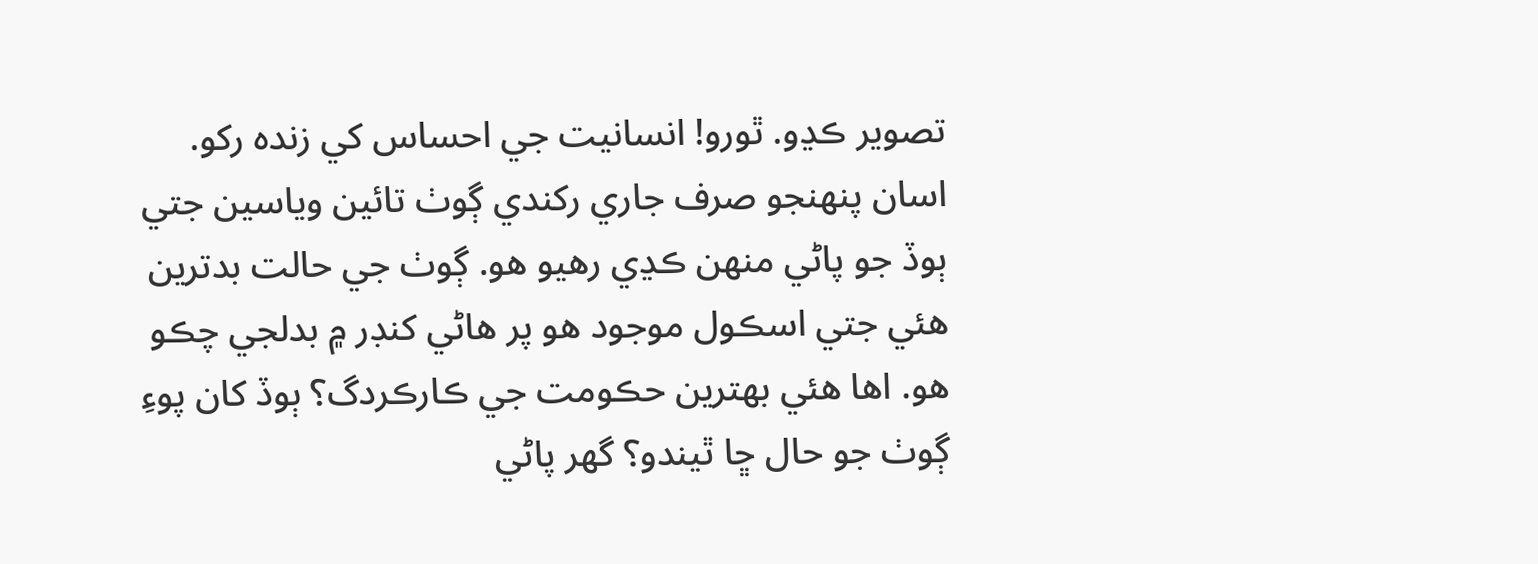تصوير ڪڍو. ٿورو! انسانيت جي احساس کي زنده رکو.
اسان پنهنجو صرف جاري رکندي ڳوٺ تائين وياسين جتي ٻوڏ جو پاڻي منهن ڪڍي رهيو هو. ڳوٺ جي حالت بدترين هئي جتي اسڪول موجود هو پر هاڻي کنڊر ۾ بدلجي چڪو هو. اها هئي بهترين حڪومت جي ڪارڪردگ؟ ٻوڏ کان پوءِ ڳوٺ جو حال ڇا ٿيندو؟ گهر پاڻي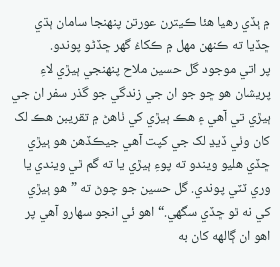۾ ٻڏي رهيا هئا ڪيترن عورتن پنهنجا سامان ٻڌي ڇڏيا ته ڪنهن مهل ۾ ڪکاءُ گهر ڇڏڻو پوندو.
پر اتي موجود گل حسين ملاح پنهنجي ٻيڙي لاءِ پريشان هو ڇو جو ان جي زندگي جو گذر سفر ان جي ٻيڙي تي آهي ۽ هڪ ٻيڙي کي ٺاهڻ ۾ تقريبن هڪ لک کان وٺي ڏيڍ لک جي کپت آهي جيڪڏهن هو ٻيڙي ڇڏي هليو ويندو ته پوءِ ٻيڙي يا ته گم ٿي ويندي يا وري ٽٽي پوندي. گل حسين جو چوڻ ته ”هو ٻيڙي کي نه ٿو ڇڏي سگهي.“ اهو ئي انجو سهارو آهي پر اهو ان ڳالهه کان به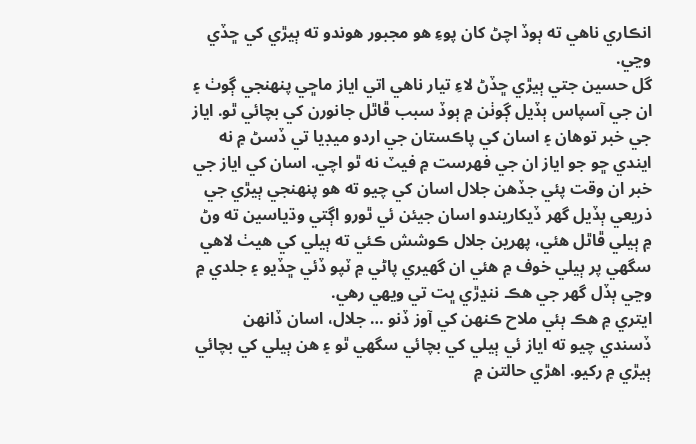انڪاري ناهي ته ٻوڏ اچڻ کان پوءِ هو مجبور هوندو ته ٻيڙي کي ڇڏي وڃي.
گل حسين جتي ٻيڙي ڇڏڻ لاءِ تيار ناهي اتي اياز ماڇي پنهنجي ڳوٺ ۽ ان جي آسپاس ٻڏيل ڳوٺن ۾ ٻوڏ سبب ڦاٿل جانورن کي بچائي ٿو. اياز جي خبر توهان ۽ اسان کي پاڪستان جي اردو ميڊيا تي ڏسڻ ۾ نه ايندي ڇو جو اياز ان جي فهرست ۾ فيٽ نه ٿو اچي. اسان کي اياز جي خبر ان وقت پئي جڏهن جلال اسان کي چيو ته هو پنهنجي ٻيڙي جي ذريعي ٻڏيل گهر ڏيکاريندو اسان جيئن ئي ٿورو اڳتي وڌياسين ته وڻ ۾ ٻيلي ڦاٿل هئي، پهرين جلال ڪوشش ڪئي ته ٻيلي کي هيٺ لاهي سگهي پر ٻيلي خوف ۾ هئي ان گهيري پاڻي ۾ ٽپو ڏئي ڇڏيو ۽ جلدي ۾ وڃي ٻڏل گهر جي هڪ ننڍڙي ڀت تي ويهي رهي.
ايتري ۾ هڪ ٻئي ملاح ڪنهن کي آوز ڏنو … جلال، اسان ڏانهن ڏسندي چيو ته اياز ئي ٻيلي کي بچائي سگهي ٿو ۽ هن ٻيلي کي بچائي ٻيڙي ۾ رکيو. اهڙي حالتن ۾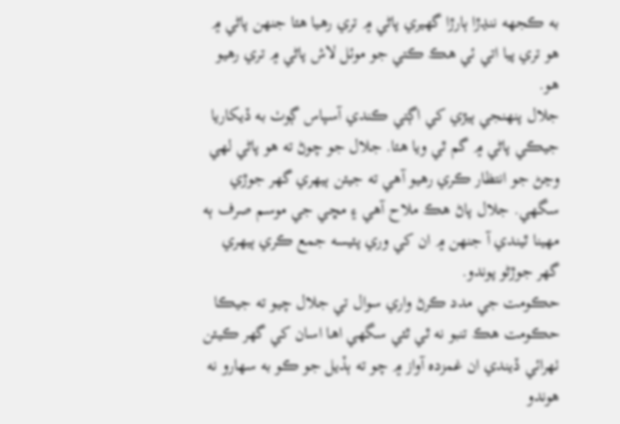به ڪجهه ننڍڙا ٻارڙا گهيري پاڻي ۾ تري رهيا هئا جنهن پاڻي ۾ هو تري پيا اتي ئي هڪ ڪتي جو موئل لاش پاڻي ۾ تري رهيو هو.
جلال پنهنجي ٻيڙي کي اڳتي ڪندي آسپاس ڳوٺ به ڏيکاريا جيڪي پاڻي ۾ گم ٿي ويا هئا. جلال جو چوڻ ته هو پاڻي لهي وڃڻ جو انتظار ڪري رهيو آهي ته جيئن ٻيهري گهر جوڙي سگهي. جلال پاڻ هڪ ملاح آهي ۽ مڇي جي موسم صرف ٻه مهينا ٿيندي آ جنهن ۾ ان کي وري پئيسه جمع ڪري ٻيهري گهر جوڙڻو پوندو.
حڪومت جي مدد ڪرڻ واري سوال تي جلال چيو ته جيڪا حڪومت هڪ تنبو نه ٿي ٿئي سگهي اها اسان کي گهر ڪيئن ٺهرائي ڏيندي ان غمزده آواز ۾ چو ته ٻڏيل جو ڪو به سهارو نه هوندو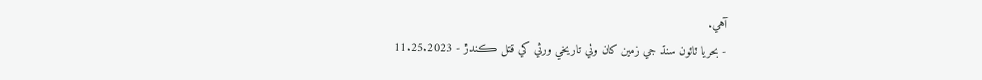آهي.
- بحريا ٽائون سنڌ جي زمين کان وٺي تاريخي ورثي کي قتل ڪندڙ - 11.25.2023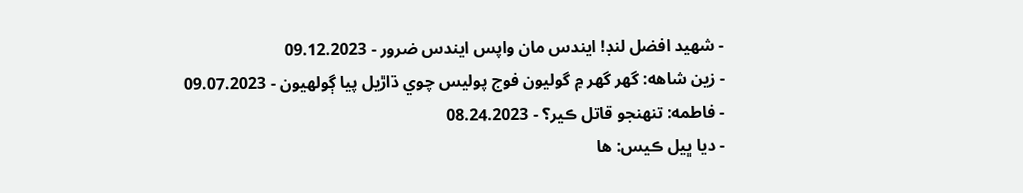- شهيد افضل لنڊ! ايندس مان واپس ايندس ضرور - 09.12.2023
- زين شاهه: گهر گهر ۾ گوليون فوج پوليس چوي ڌاڙيل پيا ڳولهيون - 09.07.2023
- فاطمه: تنهنجو قاتل ڪير؟ - 08.24.2023
- ديا ڀيل ڪيس: ها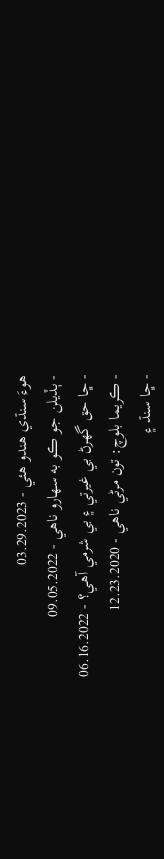هوءَ سنڌي هندو هئي - 03.29.2023
- ٻڏيلن جو ڪو به سهارو ناهي - 09.05.2022
- ڇا حق گهرڻ بي غيرتي ۽ بي شرمي آهي؟ - 06.16.2022
- ڪريما بلوچ: تون مرڻي ناھي - 12.23.2020
- ڇا سنڌ ۽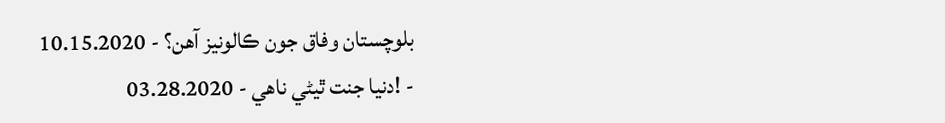بلوچستان وفاق جون ڪالونيز آھن؟ - 10.15.2020
- !دنيا جنت ٿيڻي ناهي - 03.28.2020